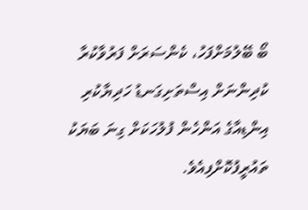ބޯ ބޭލުމަށްފަހު، ކެންސަރަށް ފަރުވާކުރާ ކުދިންނަށް އިސްތަށިގަނޑު ހަދިޔާކުރި އިންޑިއާގެ އަންހެން ފުލުހަކަށް ގިނަ ބަޔަކު ތައުރީފުކޮށްފިއެވެ.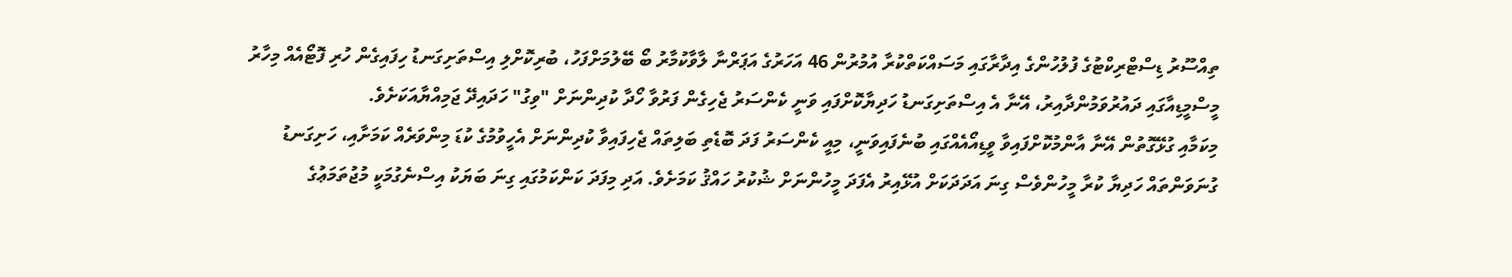ތިއްސޫރު ޑިސްޓްރިކްޓުގެ ފުލުހުންގެ އިދާރާގައި މަސައްކަތްކުރާ އުމުރުން 46 އަހަރުގެ އަޕަރްނާ ލާވާކުމާރު ބޯ ބޭލުމަށްފަހު، ބުރިކޮށްލި އިސްތަށިގަނޑު ހިފައިގެން ހުރި ފޮޓޯއެއް މިހާރު މީސްމީޑިއާގައި ދައުރުވަމުންދާއިރު، އޭނާ އެ އިސްތަށިގަނޑު ހަދިޔާކޮށްފައި ވަނީ ކެންސަރު ޖެހިގެން ފަރުވާ ހޯދާ ކުދިންނަށް "ވިގު" ހަދައިދޭ ޖަމިއްޔާއަކަށެވެ.
މިކަމާއި ގުޅޭގޮތުން އޭނާ އާންމުކޮށްފައިވާ ވީޑިއޯއެއްގައި ބުނެފައިވަނީ، މިއީ ކެންސަރު ފަދަ ބޮޑެތި ބަލިތައް ޖެހިފައިވާ ކުދިންނަށް އެހީވުމުގެ ކުޑަ މިންވަރެއް ކަމަށާއި، ހަށިގަނޑު ގުނަވަންތައް ހަދިޔާ ކުރާ މީހުންވެސް ގިނަ އަދަދަކަށް އުޅޭއިރު އެފަދަ މީހުންނަށް ޝުކުރު ހައްޤު ކަމަށެވެ. އަދި މިފަދަ ކަންކަމުގައި ގިނަ ބަޔަކު އިސްނެގުމަކީ މުޖުތަމަޢުގެ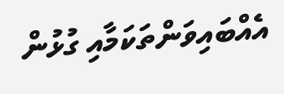އެއްބައިވަންތަކަމާއި ގުޅުން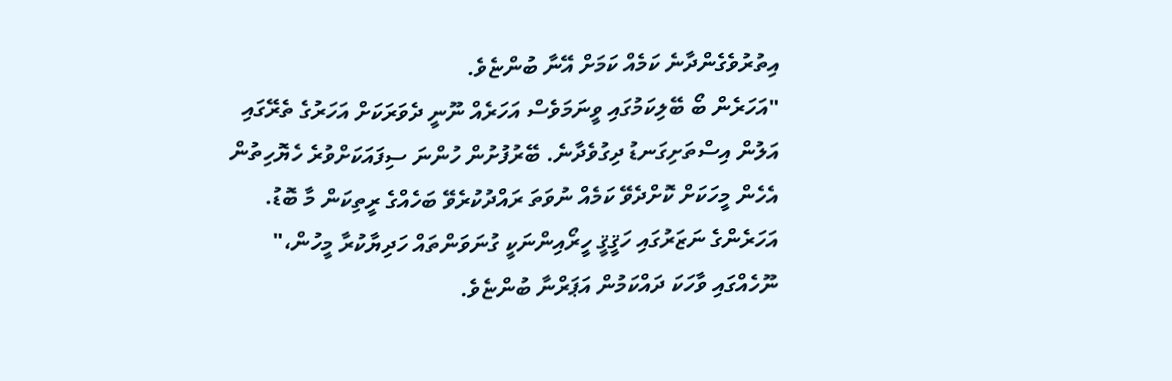އިތުރުވެގެންދާނެ ކަމެއް ކަމަށް އޭނާ ބުންޏެވެ.
"އަހަރެން ބޯ ބޭލިކަމުގައި ވީނަމަވެސް އަހަރެއް ނޫނީ ދެވަރަކަށް އަހަރުގެ ތެރޭގައި އަލުން އިސްތަށިގަނޑު ދިގުވެދާނެ. ބޭރުފުށުން ހުންނަ ސިފައަކަށްވުރެ ހެޔޮހިތުން އެހެން މީހަކަށް ކޮށްދެވޭ ކަމެއް ނުވަތަ ރައްދުކުރެވޭ ބަހެއްގެ ރީތިކަން މާ ބޮޑު. އަހަރެންގެ ނަޒަރުގައި ހަޤީޤީ ހީރޯއިންނަކީ ގުނަވަންތައް ހަދިޔާކުރާ މީހުން،" ނޫހެއްގައި ވާހަކަ ދައްކަމުން އަޕަރްނާ ބުންޏެވެ.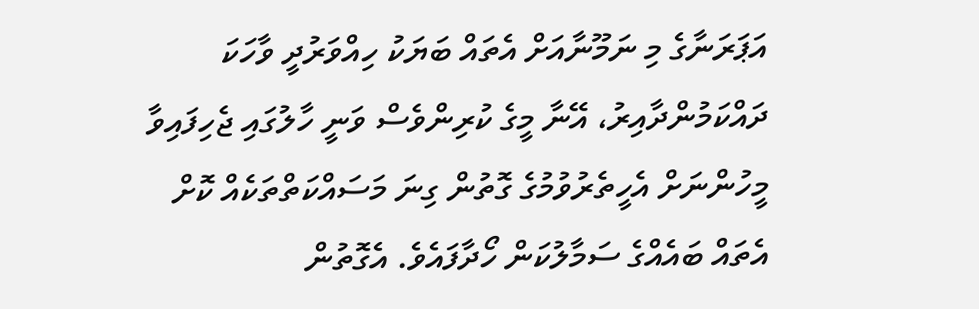އަޕަރަނާގެ މި ނަމޫނާއަށް އެތައް ބަޔަކު ހިއްވަރުދީ ވާހަކަ ދައްކަމުންދާއިރު، އޭނާ މީގެ ކުރިންވެސް ވަނީ ހާލުގައި ޖެހިފައިވާ މީހުންނަށް އެހީތެރުވުމުގެ ގޮތުން ގިނަ މަސައްކަތްތަކެއް ކޮށް އެތައް ބައެއްގެ ސަމާލުކަން ހޯދާފައެވެ. އެގޮތުން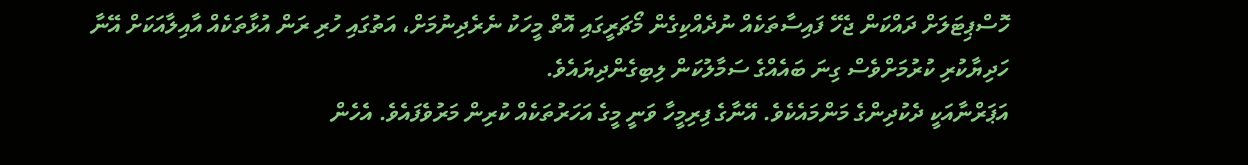ހޮސްޕިޓަލަށް ދައްކަން ޖެހޭ ފައިސާތަކެއް ނުދެއްކިގެން މޯޗަރީގައި އޮތް މީހަކު ނެރެދިނުމަށް، އަތުގައި ހުރި ރަން އުޅާތަކެއް އާއިލާއަކަށް އޭނާ ހަދިޔާކުރި ކުރުމަށްވެސް ގިނަ ބައެއްގެ ސަމާލުކަން ލިބިގެންދިޔައެވެ.
އަޕަރްނާއަކީ ދެކުދިންގެ މަންމައެކެވެ. އޭނާގެ ފިރިމީހާ ވަނީ މީގެ އަހަރުތަކެއް ކުރިން މަރުވެފައެވެ. އެހެން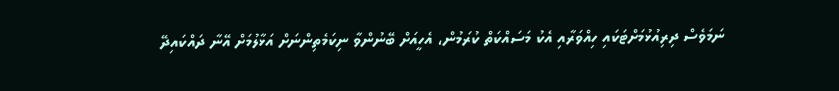ނަމަވެސް ދިރިއުޅުމަށްޓަކައި ހިއްވަރާއި އެކު މަސައްކަތް ކުރަމުން، އެހީއަށް ބޭނުންވާ ނިކަމެތިންނަށް އަޅާލުމަށް އޭނާ ދައްކައިދޭ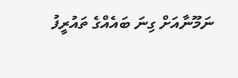ނަމޫނާއަށް ގިނަ ބައެއްގެ ތައުރީފު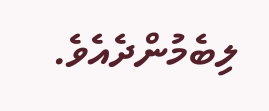ލިބެމުންދެއެވެ.